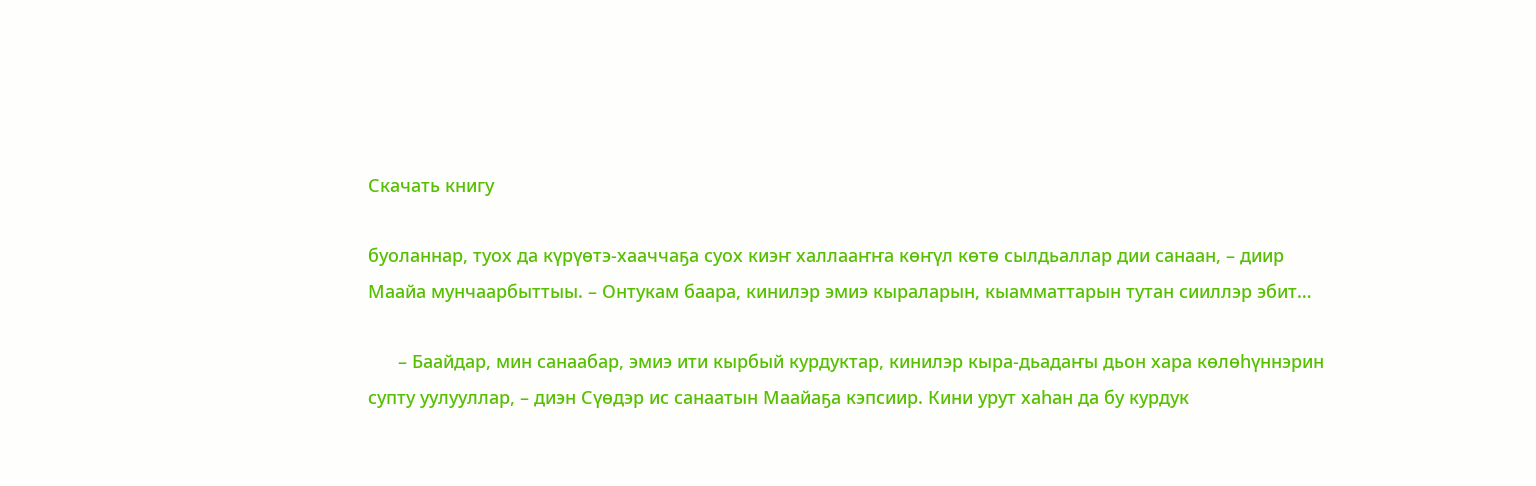Скачать книгу

буоланнар, туох да күрүөтэ-хааччаҕа суох киэҥ халлааҥҥа көҥүл көтө сылдьаллар дии санаан, – диир Маайа мунчаарбыттыы. – Онтукам баара, кинилэр эмиэ кыраларын, кыамматтарын тутан сииллэр эбит…

      – Баайдар, мин санаабар, эмиэ ити кырбый курдуктар, кинилэр кыра-дьадаҥы дьон хара көлөһүннэрин супту уулууллар, – диэн Сүөдэр ис санаатын Маайаҕа кэпсиир. Кини урут хаһан да бу курдук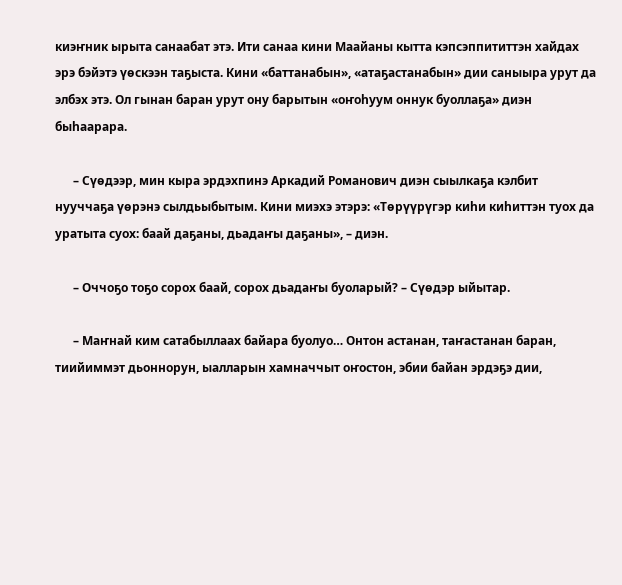киэҥник ырыта санаабат этэ. Ити санаа кини Маайаны кытта кэпсэппититтэн хайдах эрэ бэйэтэ үөскээн таҕыста. Кини «баттанабын», «атаҕастанабын» дии саныыра урут да элбэх этэ. Ол гынан баран урут ону барытын «оҥоһуум оннук буоллаҕа» диэн быһаарара.

      – Сүөдээр, мин кыра эрдэхпинэ Аркадий Романович диэн сыылкаҕа кэлбит нууччаҕа үөрэнэ сылдьыбытым. Кини миэхэ этэрэ: «Төрүүрүгэр киһи киһиттэн туох да уратыта суох: баай даҕаны, дьадаҥы даҕаны», – диэн.

      – Оччоҕо тоҕо сорох баай, сорох дьадаҥы буоларый? – Сүөдэр ыйытар.

      – Маҥнай ким сатабыллаах байара буолуо… Онтон астанан, таҥастанан баран, тиийиммэт дьоннорун, ыалларын хамначчыт оҥостон, эбии байан эрдэҕэ дии,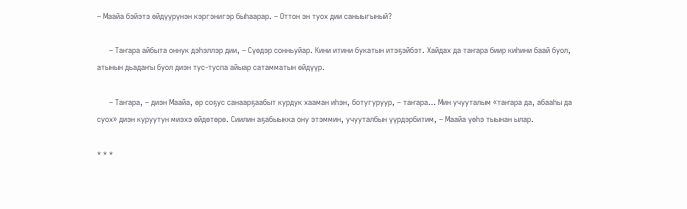– Маайа бэйэтэ өйдүүрүнэн кэргэнигэр быһаарар. – Оттон эн туох дии саныыгыный?

      – Таҥара айбыта оннук дэһэллэр дии, – Сүөдэр сонньуйар. Кини итини букатын итэҕэйбэт. Хайдах да таҥара биир киһини баай буол, атынын дьадаҥы буол диэн тус-туспа айыар сатамматын өйдүүр.

      – Таҥара, – диэн Маайа, өр соҕус санаарҕаабыт курдук хааман иһэн, ботугуруур, – таҥара… Мин учууталым «таҥара да, абааһы да суох» диэн куруутун миэхэ өйдөтөрө. Сиилин аҕабыыкка ону этэммин, учууталбын үүрдэрбитим, – Маайа үөһэ тыынан ылар.

* * *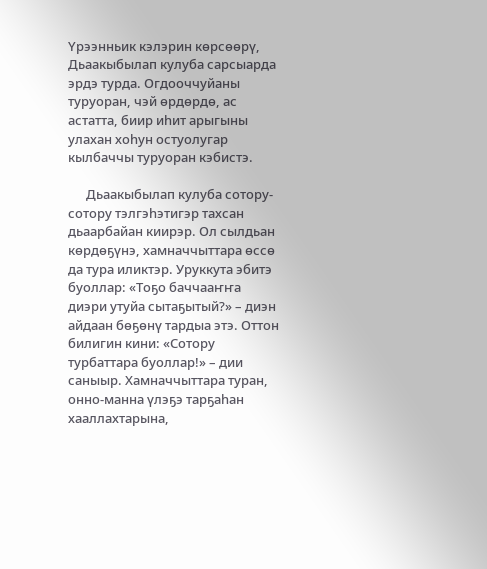Үрээнньик кэлэрин көрсөөрү, Дьаакыбылап кулуба сарсыарда эрдэ турда. Огдооччуйаны туруоран, чэй өрдөрдө, ас астатта, биир иһит арыгыны улахан хоһун остуолугар кылбаччы туруоран кэбистэ.

      Дьаакыбылап кулуба сотору-сотору тэлгэһэтигэр тахсан дьаарбайан киирэр. Ол сылдьан көрдөҕүнэ, хамначчыттара өссө да тура иликтэр. Уруккута эбитэ буоллар: «Тоҕо баччааҥҥа диэри утуйа сытаҕытый?» – диэн айдаан бөҕөнү тардыа этэ. Оттон билигин кини: «Сотору турбаттара буоллар!» – дии саныыр. Хамначчыттара туран, онно-манна үлэҕэ тарҕаһан хааллахтарына,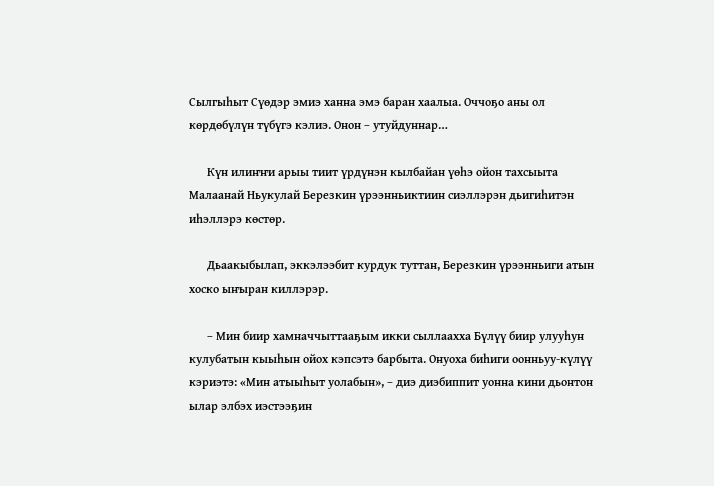Сылгыһыт Сүөдэр эмиэ ханна эмэ баран хаалыа. Оччоҕо аны ол көрдөбүлүн түбүгэ кэлиэ. Онон – утуйдуннар…

      Күн илиҥҥи арыы тиит үрдүнэн кылбайан үөһэ ойон тахсыыта Малаанай Ньукулай Березкин үрээнньиктиин сиэллэрэн дьигиһитэн иһэллэрэ көстөр.

      Дьаакыбылап, эккэлээбит курдук туттан, Березкин үрээнньиги атын хоско ыҥыран киллэрэр.

      – Мин биир хамначчыттааҕым икки сыллаахха Бүлүү биир улууһун кулубатын кыыһын ойох кэпсэтэ барбыта. Онуоха биһиги оонньуу-күлүү кэриэтэ: «Мин атыыһыт уолабын», – диэ диэбиппит уонна кини дьонтон ылар элбэх иэстээҕин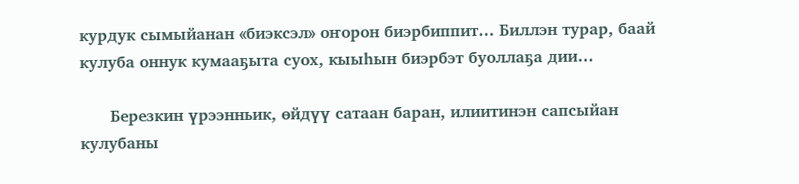курдук сымыйанан «биэксэл» оҥорон биэрбиппит… Биллэн турар, баай кулуба оннук кумааҕыта суох, кыыһын биэрбэт буоллаҕа дии…

      Березкин үрээнньик, өйдүү сатаан баран, илиитинэн сапсыйан кулубаны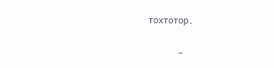тохтотор.

      –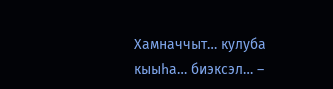Хамначчыт… кулуба кыыһа… биэксэл… –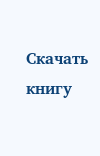Скачать книгу